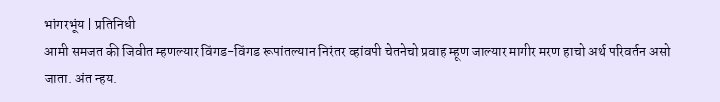भांगरभूंय | प्रतिनिधी
आमी समजत की जिवीत म्हणल्यार विंगड-विंगड रूपांतल्यान निरंतर व्हांवपी चेतनेचो प्रवाह म्हूण जाल्यार मागीर मरण हाचो अर्थ परिवर्तन असो जाता. अंत न्हय.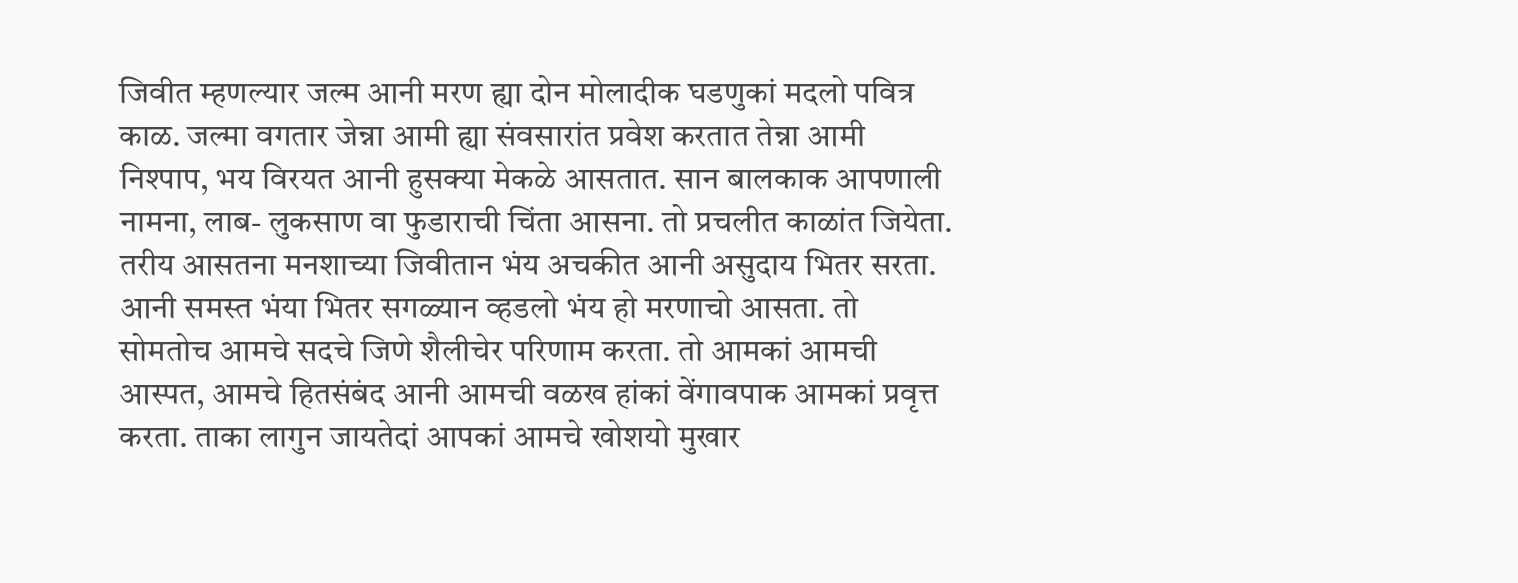जिवीत म्हणल्यार जल्म आनी मरण ह्या दोन मोलादीक घडणुकां मदलो पवित्र काळ. जल्मा वगतार जेन्ना आमी ह्या संवसारांत प्रवेश करतात तेन्ना आमी निश्पाप, भय विरयत आनी हुसक्या मेकळे आसतात. सान बालकाक आपणाली नामना, लाब- लुकसाण वा फुडाराची चिंता आसना. तो प्रचलीत काळांत जियेता.
तरीय आसतना मनशाच्या जिवीतान भंय अचकीत आनी असुदाय भितर सरता. आनी समस्त भंया भितर सगळ्यान व्हडलो भंय हो मरणाचो आसता. तो सोमतोच आमचे सदचे जिणे शैलीचेर परिणाम करता. तो आमकां आमची आस्पत, आमचे हितसंबंद आनी आमची वळख हांकां वेंगावपाक आमकां प्रवृत्त करता. ताका लागुन जायतेदां आपकां आमचे खोशयो मुखार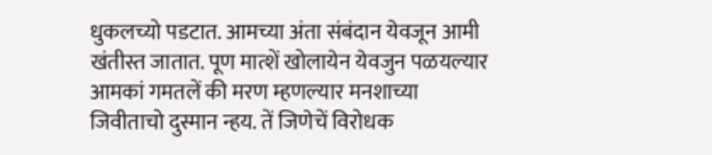धुकलच्यो पडटात. आमच्या अंता संबंदान येवजून आमी खंतीस्त जातात. पूण मात्शें खोलायेन येवजुन पळयल्यार आमकां गमतलें की मरण म्हणल्यार मनशाच्या जिवीताचो दुस्मान न्हय. तें जिणेचें विरोधक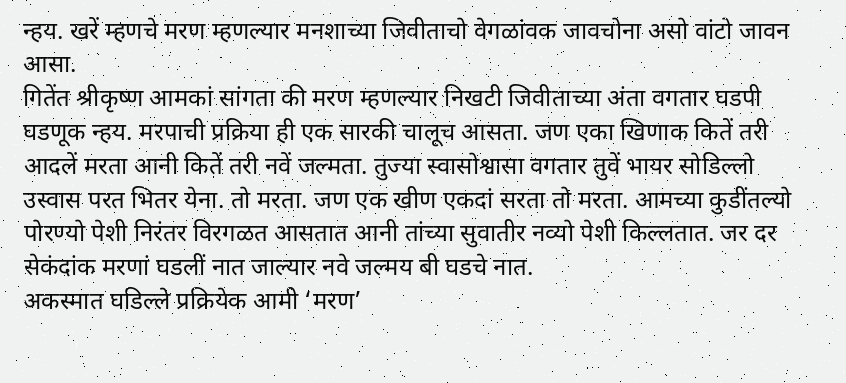न्हय. खरें म्हणचे मरण म्हणल्यार मनशाच्या जिवीताचो वेगळांवक जावचोना असो वांटो जावन आसा.
गितेंत श्रीकृष्ण आमकां सांगता की मरण म्हणल्यार निखटी जिवीताच्या अंता वगतार घडपी घडणूक न्हय. मरपाची प्रक्रिया ही एक सारकी चालूच आसता. जण एका खिणाक कितें तरी आदलें मरता आनी कितें तरी नवें जल्मता. तुज्या स्वासोश्वासा वगतार तुवें भायर सोडिल्लो उस्वास परत भितर येना. तो मरता. जण एक खीण एकदां सरता तो मरता. आमच्या कुडींतल्यो पोरण्यो पेशी निरंतर विरगळत आसतात आनी तांच्या सुवातीर नव्यो पेशी किल्लतात. जर दर सेकंदांक मरणां घडलीं नात जाल्यार नवे जल्मय बी घडचे नात.
अकस्मात घडिल्ले प्रक्रियेक आमी ‘मरण’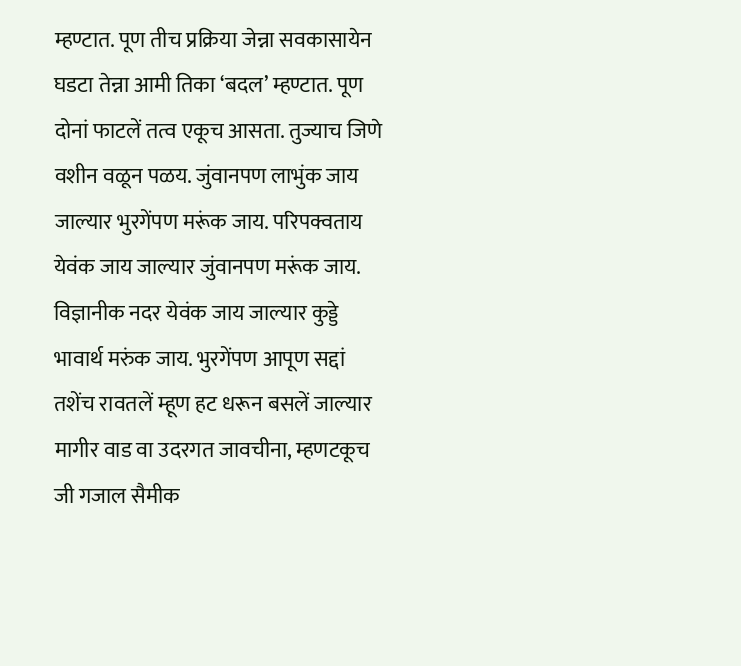म्हण्टात. पूण तीच प्रक्रिया जेन्ना सवकासायेन घडटा तेन्ना आमी तिका ‘बदल’ म्हण्टात. पूण दोनां फाटलें तत्व एकूच आसता. तुज्याच जिणे वशीन वळून पळय. जुंवानपण लाभुंक जाय जाल्यार भुरगेंपण मरूंक जाय. परिपक्वताय येवंक जाय जाल्यार जुंवानपण मरूंक जाय. विज्ञानीक नदर येवंक जाय जाल्यार कुड्डे भावार्थ मरुंक जाय. भुरगेंपण आपूण सद्दां तशेंच रावतलें म्हूण हट धरून बसलें जाल्यार मागीर वाड वा उदरगत जावचीना, म्हणटकूच जी गजाल सैमीक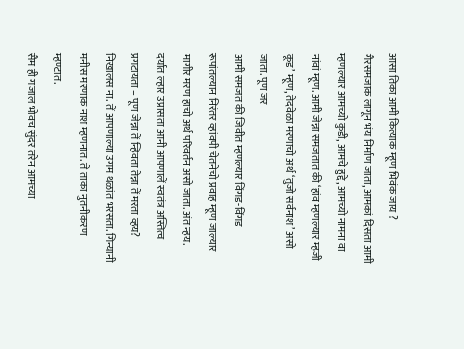आसा तिका आमी कित्याक म्हूण भिवंक जाय ?
गैरसमजाक लागून भंय निर्माण जाता, आमकां दिसता आमी म्हणल्यार आमच्यो कुडी, आमचे हुद्दे, आमच्यो नामना वा नांवां म्हूण. आमी जेन्ना समजतात की ‘हांव म्हणल्यार म्हजी कूड’ म्हूण, तेदवेळा मरणाचो अर्थ ‘तुजो सर्वनाश’ असो जाता. पूण जर
आमी समजत की जिवीत म्हणल्यार विंगड-विंगड रूपांतल्यान निरंतर व्हांवपी चेतनेचो प्रवाह म्हूण जाल्यार मागीर मरण हाचो अर्थ परिवर्तन असो जाता. अंत न्हय.
दर्यात ल्हार उप्रासता आनी आपणालें स्वतंत्र अस्तित्व प्रगटायता – पूण जेन्ना तें न्हिवता तेन्ना तें मरता व्हय? निखालस ना. तें आपणाल्या उगम थळांत भरसता. गिन्यानी मनीस मरणाक नाश म्हणनात. ते ताका नुतनीकरण म्हण्टात.
सैम ही गजाल भोवच सुंदर तरेन आमच्या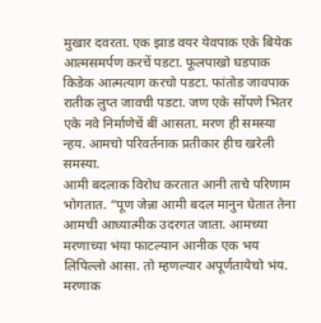मुखार दवरता. एक झाड वयर येवपाक एके बियेक आत्मसमर्पण करचें पडटा. फूलपाखो घडपाक किडेक आत्मत्याग करचो पडटा. फांतोड जावपाक रातीक लुप्त जावची पडटा. जण एके सोंपणे भितर एके नवे निर्माणेचें बीं आसता. मरण ही समस्या न्हय. आमचो परिवर्तनाक प्रतीकार हीच खरेली समस्या.
आमी बदलाक विरोध करतात आनी ताचे परिणाम भोगतात. “पूण जेन्ना आमी बदल मानुन घेतात तेना आमची आध्यात्मीक उदरगत जाता. आमच्या मरणाच्या भंया फाटल्यान आनीक एक भय लिपिल्लो आसा. तो म्हणल्यार अपूर्णतायेचो भंय. मरणाक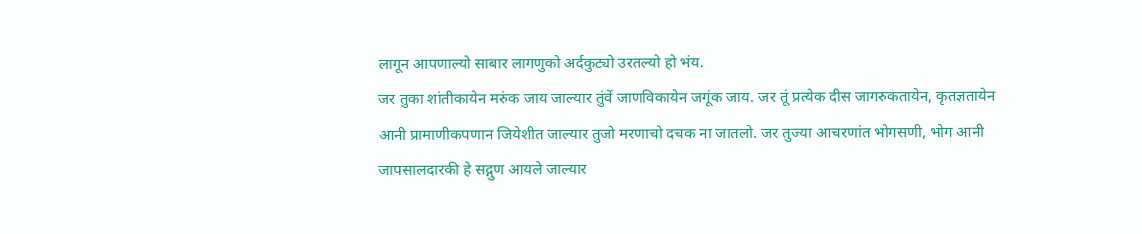लागून आपणाल्यो साबार लागणुको अर्दकुट्यो उरतल्यो हो भंय.
जर तुका शांतीकायेन मरुंक जाय जाल्यार तुंवें जाणविकायेन जगूंक जाय. जर तूं प्रत्येक दीस जागरुकतायेन, कृतज्ञतायेन आनी प्रामाणीकपणान जियेशीत जाल्यार तुजो मरणाचो दचक ना जातलो. जर तुज्या आचरणांत भोगसणी, भोग आनी जापसालदारकी हे सद्गुण आयले जाल्यार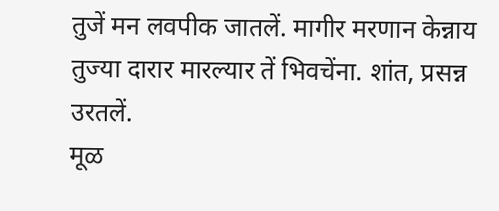तुजें मन लवपीक जातलें. मागीर मरणान केन्नाय तुज्या दारार मारल्यार तें भिवचेंना. शांत, प्रसन्न उरतलें.
मूळ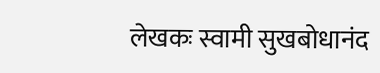लेखकः स्वामी सुखबोधानंद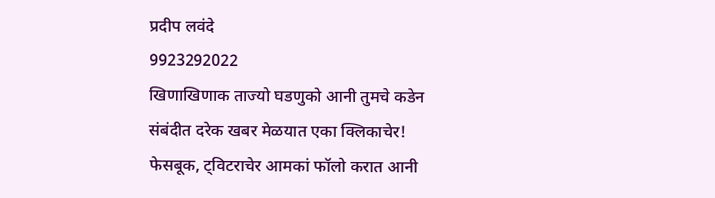प्रदीप लवंदे
9923292022
खिणाखिणाक ताज्यो घडणुको आनी तुमचे कडेन संबंदीत दरेक खबर मेळयात एका क्लिकाचेर! फेसबूक, ट्विटराचेर आमकां फॉलो करात आनी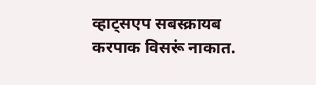व्हाट्सएप सबस्क्रायब करपाक विसरूं नाकात.